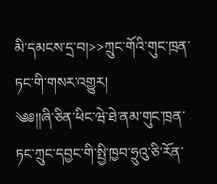མི་དམངས་དྲ་བ།>>ཀྲུང་གོའི་གུང་ཁྲན་ཏང་གི་གསར་འགྱུར།
༄༅།།ཞི་ཅིན་ཕིང་ཝེ་ཐེ་ནམ་གུང་ཁྲན་ཏང་ཀྲུང་དབྱང་གི་སྤྱི་ཁྱབ་ཧྲུའུ་ཅི་རོན་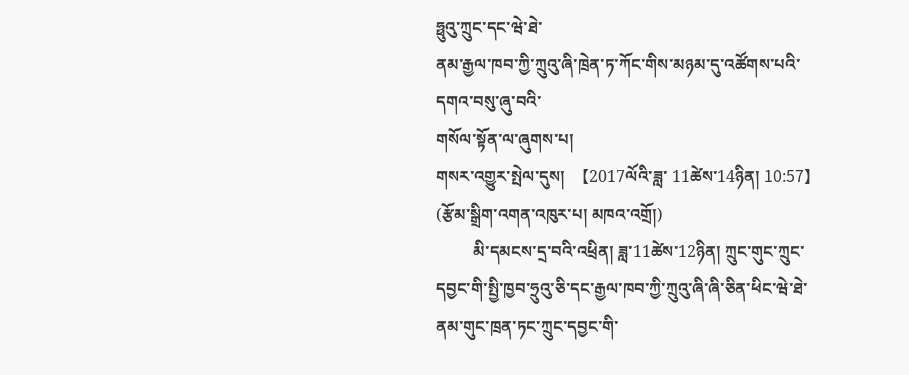ཧྥུའུ་ཀྲུང་དང་ཝེ་ཐེ་
ནམ་རྒྱལ་ཁབ་ཀྱི་ཀྲུའུ་ཞི་ཁྲེན་ཏ་ཀོང་གིས་མཉམ་དུ་འཚོགས་པའི་དགའ་བསུ་ཞུ་བའི་
གསོལ་སྟོན་ལ་ཞུགས་པ།
གསར་འགྱུར་སྤེལ་དུས།  【2017ལོའི་ཟླ་ 11ཚེས་14ཉིན། 10:57】   (རྩོམ་སྒྲིག་འགན་འཁུར་པ། མཁའ་འགྲོ།)
         མི་དམངས་དྲ་བའི་འཕྲིན། ཟླ་11ཚེས་12ཉིན། ཀྲུང་གུང་ཀྲུང་དབྱང་གི་སྤྱི་ཁྱབ་ཧྲུའུ་ཅི་དང་རྒྱལ་ཁབ་ཀྱི་ཀྲུའུ་ཞི་ཞི་ཅིན་ཕིང་ཝེ་ཐེ་ནམ་གུང་ཁྲན་ཏང་ཀྲུང་དབྱང་གི་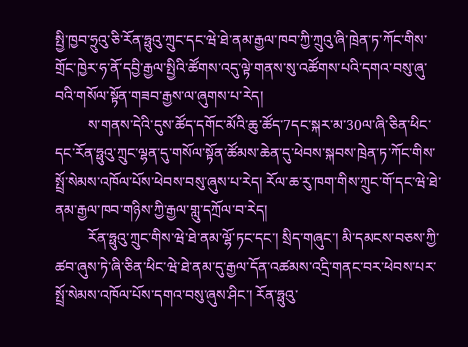སྤྱི་ཁྱབ་ཧྲུའུ་ཅི་རོན་ཧྥུའུ་ཀྲུང་དང་ཝེ་ཐེ་ནམ་རྒྱལ་ཁབ་ཀྱི་ཀྲུའུ་ཞི་ཁྲེན་ཏ་ཀོང་གིས་གྲོང་ཁྱེར་ཧ་ནོ་དབྱི་རྒྱལ་སྤྱིའི་ཚོགས་འདུ་ལྟེ་གནས་སུ་འཚོགས་པའི་དགའ་བསུ་ཞུ་བའི་གསོལ་སྟོན་གཟབ་རྒྱས་ལ་ཞུགས་པ་རེད།
         ས་གནས་དེའི་དུས་ཚོད་དགོང་མོའི་ཆུ་ཚོད་7དང་སྐར་མ་30ལ་ཞི་ཅིན་ཕིང་དང་རོན་ཧྥུའུ་ཀྲུང་ལྷན་དུ་གསོལ་སྟོན་ཚོམས་ཆེན་དུ་ཕེབས་སྐབས་ཁྲེན་ཏ་ཀོང་གིས་སྤྲོ་སེམས་འཁོལ་པོས་ཕེབས་བསུ་ཞུས་པ་རེད། རོལ་ཆ་རུ་ཁག་གིས་ཀྲུང་གོ་དང་ཝེ་ཐེ་ནམ་རྒྱལ་ཁབ་གཉིས་ཀྱི་རྒྱལ་གླུ་དཀྲོལ་བ་རེད།
         རོན་ཧྥུའུ་ཀྲུང་གིས་ཝེ་ཐེ་ནམ་ལྷོ་ཏང་དང་། སྲིད་གཞུང་། མི་དམངས་བཅས་ཀྱི་ཚབ་ཞུས་ཏེ་ཞི་ཅིན་ཕིང་ཝེ་ཐེ་ནམ་དུ་རྒྱལ་དོན་འཚམས་འདྲི་གནང་བར་ཕེབས་པར་སྤྲོ་སེམས་འཁོལ་པོས་དགའ་བསུ་ཞུས་ཤིང་། རོན་ཧྥུའུ་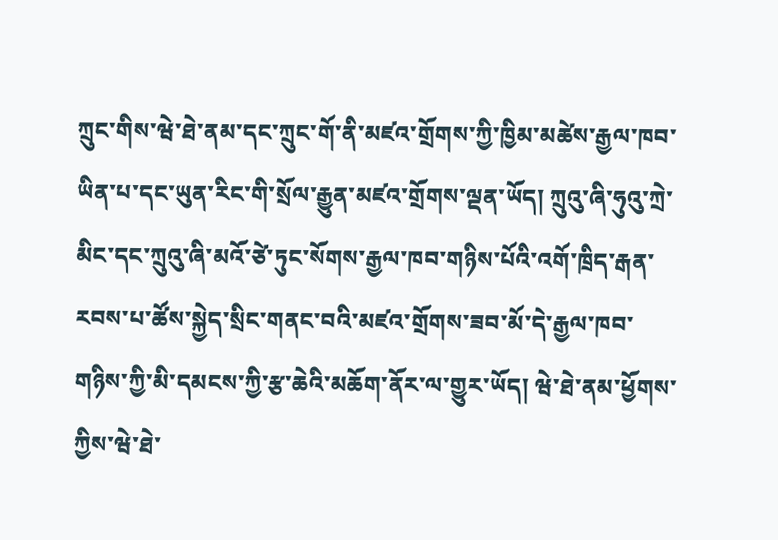ཀྲུང་གིས་ཝེ་ཐེ་ནམ་དང་ཀྲུང་གོ་ནི་མཛའ་གྲོགས་ཀྱི་ཁྱིམ་མཚེས་རྒྱལ་ཁབ་ཡིན་པ་དང་ཡུན་རིང་གི་སྲོལ་རྒྱུན་མཛའ་གྲོགས་ལྡན་ཡོད། ཀྲུའུ་ཞི་ཧུའུ་ཀྲེ་མིང་དང་ཀྲུའུ་ཞི་མའོ་ཙེ་ཏུང་སོགས་རྒྱལ་ཁབ་གཉིས་པོའི་འགོ་ཁྲིད་རྒན་རབས་པ་ཚོས་སྐྱེད་སྲིང་གནང་བའི་མཛའ་གྲོགས་ཟབ་མོ་དེ་རྒྱལ་ཁབ་གཉིས་ཀྱི་མི་དམངས་ཀྱི་རྩ་ཆེའི་མཆོག་ནོར་ལ་གྱུར་ཡོད། ཝེ་ཐེ་ནམ་ཕྱོགས་ཀྱིས་ཝེ་ཐེ་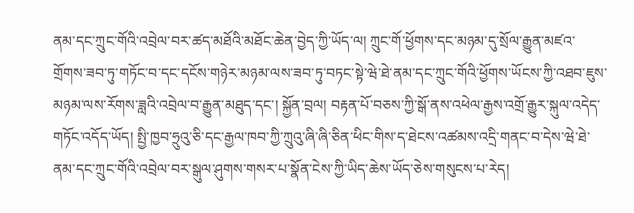ནམ་དང་ཀྲུང་གོའི་འབྲེལ་བར་ཚད་མཐོའི་མཐོང་ཆེན་བྱེད་ཀྱི་ཡོད་ལ། ཀྲུང་གོ་ཕྱོགས་དང་མཉམ་དུ་སྲོལ་རྒྱུན་མཛའ་གྲོགས་ཟབ་ཏུ་གཏོང་བ་དང་དངོས་གཉེར་མཉམ་ལས་ཟབ་ཏུ་བཏང་སྟེ་ཝེ་ཐེ་ནམ་དང་ཀྲུང་གོའི་ཕྱོགས་ཡོངས་ཀྱི་འཐབ་ཇུས་མཉམ་ལས་རོགས་ཟླའི་འབྲེལ་བ་རྒྱུན་མཐུད་དང་། སྐྱོན་བྲལ། བརྟན་པོ་བཅས་ཀྱི་སྒོ་ནས་འཕེལ་རྒྱས་འགྲོ་རྒྱུར་སྐུལ་འདེད་གཏོང་འདོད་ཡོད། སྤྱི་ཁྱབ་ཧྲུའུ་ཅི་དང་རྒྱལ་ཁབ་ཀྱི་ཀྲུའུ་ཞི་ཞི་ཅིན་ཕིང་གིས་ད་ཐེངས་འཚམས་འདྲི་གནང་བ་དེས་ཝེ་ཐེ་ནམ་དང་ཀྲུང་གོའི་འབྲེལ་བར་སྒུལ་ཤུགས་གསར་པ་སྣོན་ངེས་ཀྱི་ཡིད་ཆེས་ཡོད་ཅེས་གསུངས་པ་རེད།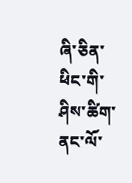ཞི་ཅིན་ཕིང་གི་ཤིས་ཚིག་ནང་ལོ་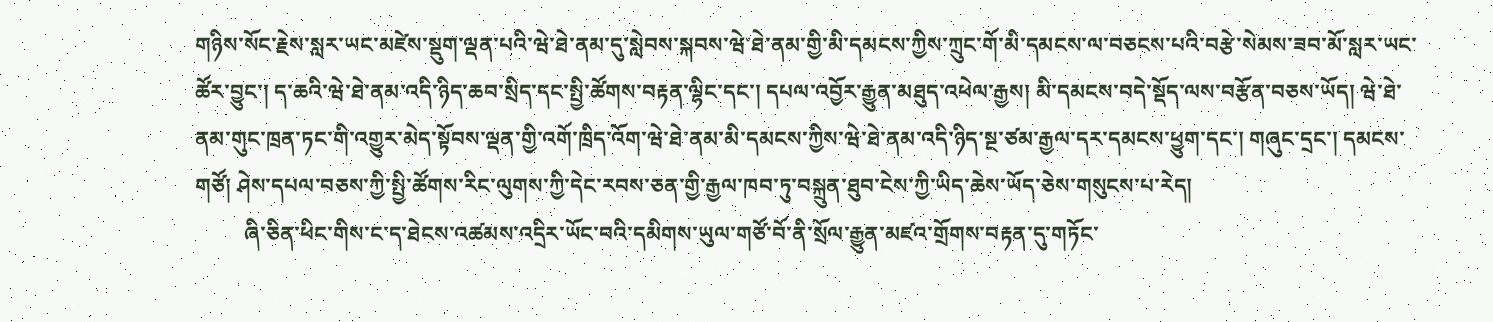གཉིས་སོང་རྗེས་སླར་ཡང་མཛེས་སྡུག་ལྡན་པའི་ཝེ་ཐེ་ནམ་དུ་སླེབས་སྐབས་ཝེ་ཐེ་ནམ་གྱི་མི་དམངས་ཀྱིས་ཀྲུང་གོ་མི་དམངས་ལ་བཅངས་པའི་བརྩེ་སེམས་ཟབ་མོ་སླར་ཡང་ཚོར་བྱུང་། ད་ཆའི་ཝེ་ཐེ་ནམ་འདི་ཉིད་ཆབ་སྲིད་དང་སྤྱི་ཚོགས་བརྟན་ལྷིང་དང་། དཔལ་འབྱོར་རྒྱུན་མཐུད་འཕེལ་རྒྱས། མི་དམངས་བདེ་སྡོད་ལས་བརྩོན་བཅས་ཡོད། ཝེ་ཐེ་ནམ་གུང་ཁྲན་ཏང་གི་འགྱུར་མེད་སྟོབས་ལྡན་གྱི་འགོ་ཁྲིད་འོག་ཝེ་ཐེ་ནམ་མི་དམངས་ཀྱིས་ཝེ་ཐེ་ནམ་འདི་ཉིད་སྔ་ཙམ་རྒྱལ་དར་དམངས་ཕྱུག་དང་། གཞུང་དྲང་། དམངས་གཙོ། ཤེས་དཔལ་བཅས་ཀྱི་སྤྱི་ཚོགས་རིང་ལུགས་ཀྱི་དེང་རབས་ཅན་གྱི་རྒྱལ་ཁབ་ཏུ་བསྐྲུན་ཐུབ་ངེས་ཀྱི་ཡིད་ཆེས་ཡོད་ཅེས་གསུངས་པ་རེད།
         ཞི་ཅིན་ཕིང་གིས་ང་ད་ཐེངས་འཚམས་འདྲིར་ཡོང་བའི་དམིགས་ཡུལ་གཙོ་བོ་ནི་སྲོལ་རྒྱུན་མཛའ་གྲོགས་བརྟན་དུ་གཏོང་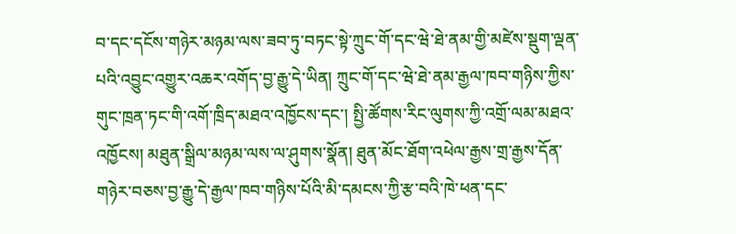བ་དང་དངོས་གཉེར་མཉམ་ལས་ཟབ་ཏུ་བཏང་སྟེ་ཀྲུང་གོ་དང་ཝེ་ཐེ་ནམ་གྱི་མཛེས་སྡུག་ལྡན་པའི་འབྱུང་འགྱུར་འཆར་འགོད་བྱ་རྒྱུ་དེ་ཡིན། ཀྲུང་གོ་དང་ཝེ་ཐེ་ནམ་རྒྱལ་ཁབ་གཉིས་ཀྱིས་གུང་ཁྲན་ཏང་གི་འགོ་ཁྲིད་མཐའ་འཁྱོངས་དང་། སྤྱི་ཚོགས་རིང་ལུགས་ཀྱི་འགྲོ་ལམ་མཐའ་འཁྱོངས། མཐུན་སྒྲིལ་མཉམ་ལས་ལ་ཤུགས་སྣོན། ཐུན་མོང་ཐོག་འཕེལ་རྒྱས་གྲ་རྒྱས་དོན་གཉེར་བཅས་བྱ་རྒྱུ་དེ་རྒྱལ་ཁབ་གཉིས་པོའི་མི་དམངས་ཀྱི་རྩ་བའི་ཁེ་ཕན་དང་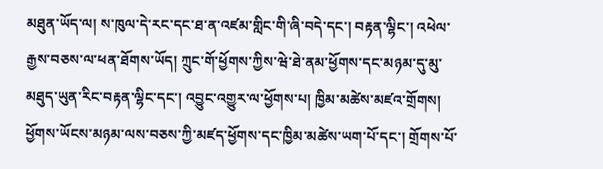མཐུན་ཡོད་ལ། ས་ཁུལ་དེ་རང་དང་ཐ་ན་འཛམ་གླིང་གི་ཞི་བདེ་དང་། བརྟན་ལྷིང་། འཕེལ་རྒྱས་བཅས་ལ་ཕན་ཐོགས་ཡོད། ཀྲུང་གོ་ཕྱོགས་ཀྱིས་ཝེ་ཐེ་ནམ་ཕྱོགས་དང་མཉམ་དུ་མུ་མཐུད་ཡུན་རིང་བརྟན་ལྷིང་དང་། འབྱུང་འགྱུར་ལ་ཕྱོགས་པ། ཁྱིམ་མཚེས་མཛའ་གྲོགས། ཕྱོགས་ཡོངས་མཉམ་ལས་བཅས་ཀྱི་མཛད་ཕྱོགས་དང་ཁྱིམ་མཚེས་ཡག་པོ་དང་། གྲོགས་པོ་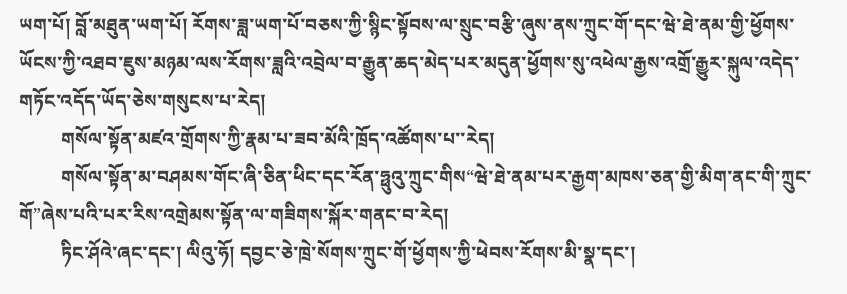ཡག་པོ། བློ་མཐུན་ཡག་པོ། རོགས་ཟླ་ཡག་པོ་བཅས་ཀྱི་སྙིང་སྟོབས་ལ་སྲུང་བརྩི་ཞུས་ནས་ཀྲུང་གོ་དང་ཝེ་ཐེ་ནམ་གྱི་ཕྱོགས་ཡོངས་ཀྱི་འཐབ་ཇུས་མཉམ་ལས་རོགས་ཟླའི་འབྲེལ་བ་རྒྱུན་ཆད་མེད་པར་མདུན་ཕྱོགས་སུ་འཕེལ་རྒྱས་འགྲོ་རྒྱུར་སྐུལ་འདེད་གཏོང་འདོད་ཡོད་ཅེས་གསུངས་པ་རེད།
         གསོལ་སྟོན་མཛའ་གྲོགས་ཀྱི་རྣམ་པ་ཟབ་མོའི་ཁྲོད་འཚོགས་པ་་རེད།
         གསོལ་སྟོན་མ་བཤམས་གོང་ཞི་ཅིན་ཕིང་དང་རོན་ཧྥུའུ་ཀྲུང་གིས“ཝེ་ཐེ་ནམ་པར་རྒྱག་མཁས་ཅན་གྱི་མིག་ནང་གི་ཀྲུང་གོ”ཞེས་པའི་པར་རིས་འགྲེམས་སྟོན་ལ་གཟིགས་སྐོར་གནང་བ་རེད།
         ཏིང་ཤོའེ་ཞང་དང་། ལིའུ་ཧོ། དབྱང་ཅེ་ཁྲེ་སོགས་ཀྲུང་གོ་ཕྱོགས་ཀྱི་ཕེབས་རོགས་མི་སྣ་དང་།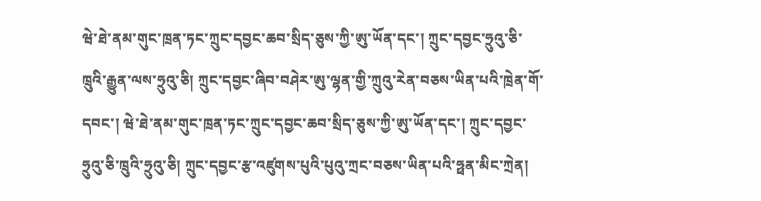ཝེ་ཐེ་ནམ་གུང་ཁྲན་ཏང་ཀྲུང་དབྱང་ཆབ་སྲིད་ཅུས་ཀྱི་ཨུ་ཡོན་དང་། ཀྲུང་དབྱང་ཧྲུའུ་ཅི་ཁྲུའི་རྒྱུན་ལས་ཧྲུའུ་ཅི། ཀྲུང་དབྱང་ཞིབ་བཤེར་ཨུ་ལྷན་གྱི་ཀྲུའུ་རེན་བཅས་ཡིན་པའི་ཁྲེན་གོ་དབང་། ཝེ་ཐེ་ནམ་གུང་ཁྲན་ཏང་ཀྲུང་དབྱང་ཆབ་སྲིད་ཅུས་ཀྱི་ཨུ་ཡོན་དང་། ཀྲུང་དབྱང་ཧྲུའུ་ཅི་ཁྲུའི་ཧྲུའུ་ཅི། ཀྲུང་དབྱང་རྩ་འཛུགས་པུའི་པུའུ་ཀྲང་བཅས་ཡིན་པའི་ཧྥན་མིང་ཀྲེན།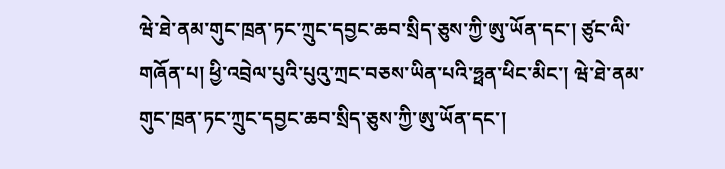ཝེ་ཐེ་ནམ་གུང་ཁྲན་ཏང་ཀྲུང་དབྱང་ཆབ་སྲིད་ཅུས་ཀྱི་ཨུ་ཡོན་དང་། ཙུང་ལི་གཞོན་པ། ཕྱི་འབྲེལ་པུའི་པུའུ་ཀྲང་བཅས་ཡིན་པའི་ཧྥན་ཕིང་མིང་། ཝེ་ཐེ་ནམ་གུང་ཁྲན་ཏང་ཀྲུང་དབྱང་ཆབ་སྲིད་ཅུས་ཀྱི་ཨུ་ཡོན་དང་།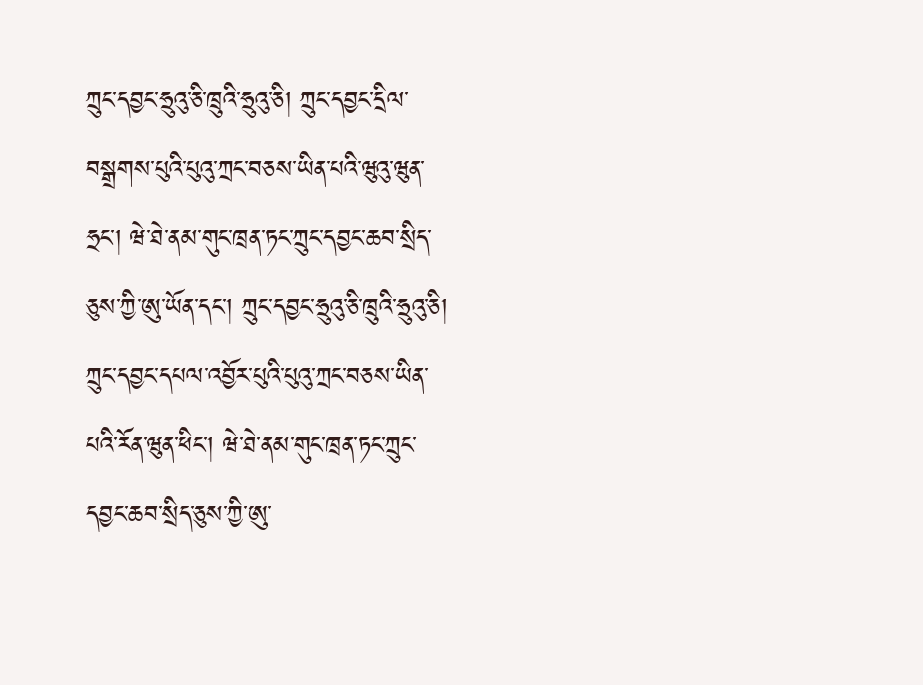ཀྲུང་དབྱང་ཧྲུའུ་ཅི་ཁྲུའི་ཧྲུའུ་ཅི། ཀྲུང་དབྱང་དྲིལ་བསྒྲགས་པུའི་པུའུ་ཀྲང་བཅས་ཡིན་པའི་ཝུའུ་ཝུན་ཧྲང་། ཝེ་ཐེ་ནམ་གུང་ཁྲན་ཏང་ཀྲུང་དབྱང་ཆབ་སྲིད་ཅུས་ཀྱི་ཨུ་ཡོན་དང་། ཀྲུང་དབྱང་ཧྲུའུ་ཅི་ཁྲུའི་ཧྲུའུ་ཅི། ཀྲུང་དབྱང་དཔལ་འབྱོར་པུའི་པུའུ་ཀྲང་བཅས་ཡིན་པའི་རོན་ཝུན་ཕིང་། ཝེ་ཐེ་ནམ་གུང་ཁྲན་ཏང་ཀྲུང་དབྱང་ཆབ་སྲིད་ཅུས་ཀྱི་ཨུ་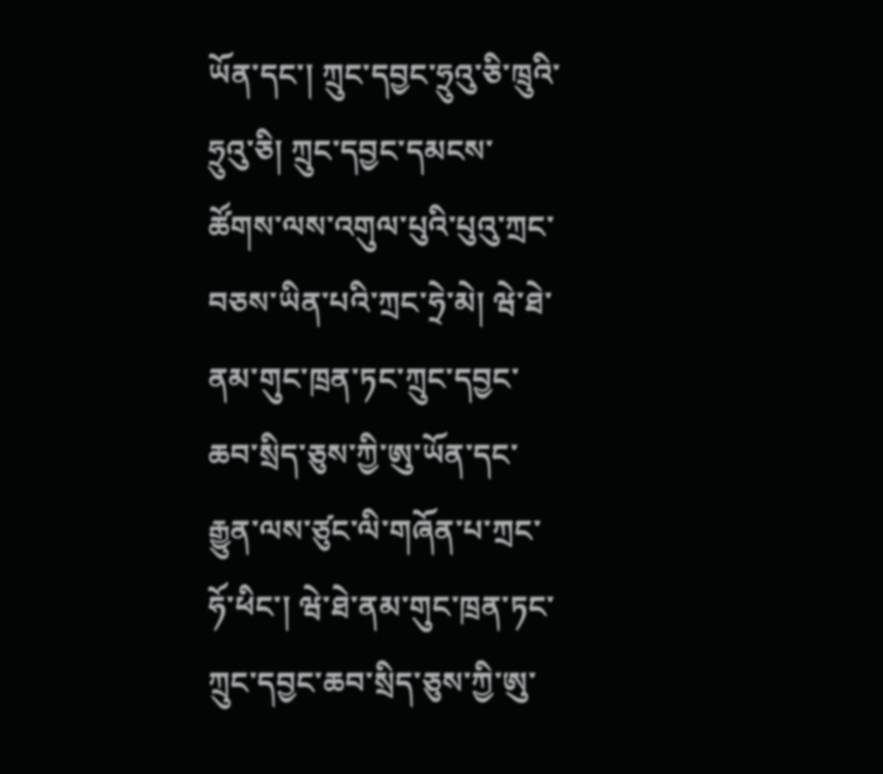ཡོན་དང་། ཀྲུང་དབྱང་ཧྲུའུ་ཅི་ཁྲུའི་ཧྲུའུ་ཅི། ཀྲུང་དབྱང་དམངས་ཚོགས་ལས་འགུལ་པུའི་པུའུ་ཀྲང་བཅས་ཡིན་པའི་ཀྲང་ཧྲེ་མེ། ཝེ་ཐེ་ནམ་གུང་ཁྲན་ཏང་ཀྲུང་དབྱང་ཆབ་སྲིད་ཅུས་ཀྱི་ཨུ་ཡོན་དང་རྒྱུན་ལས་ཙུང་ལི་གཞོན་པ་ཀྲང་ཧོ་ཕིང་། ཝེ་ཐེ་ནམ་གུང་ཁྲན་ཏང་ཀྲུང་དབྱང་ཆབ་སྲིད་ཅུས་ཀྱི་ཨུ་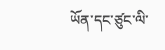ཡོན་དང་ཙུང་ལི་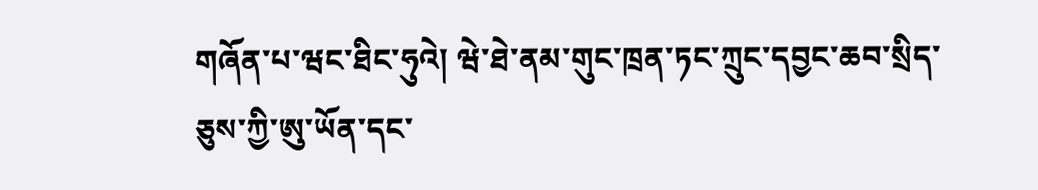གཞོན་པ་ཝང་ཐིང་ཧུའེ། ཝེ་ཐེ་ནམ་གུང་ཁྲན་ཏང་ཀྲུང་དབྱང་ཆབ་སྲིད་ཅུས་ཀྱི་ཨུ་ཡོན་དང་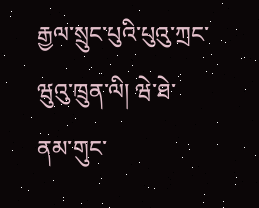རྒྱལ་སྲུང་པུའི་པུའུ་ཀྲང་ཝུའུ་ཁྲུན་ལི། ཝེ་ཐེ་ནམ་གུང་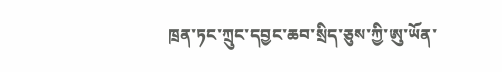ཁྲན་ཏང་ཀྲུང་དབྱང་ཆབ་སྲིད་ཅུས་ཀྱི་ཨུ་ཡོན་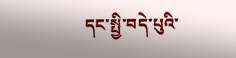དང་སྤྱི་བདེ་པུའི་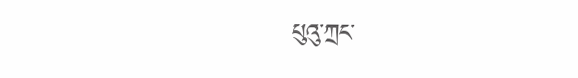པུའུ་ཀྲང་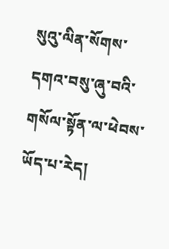སུའུ་ལིན་སོགས་དགའ་བསུ་ཞུ་བའི་གསོལ་སྟོན་ལ་ཕེབས་ཡོད་པ་རེད།